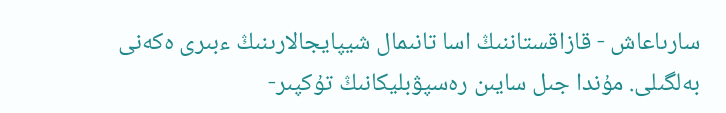سارىاعاش - قازاقستاننىڭ اسا تانىمال شيپايجالارىنىڭ ءبىرى ەكەنى بەلگىلى. مۇندا جىل سايىن رەسپۋبليكانىڭ تۇكپىر-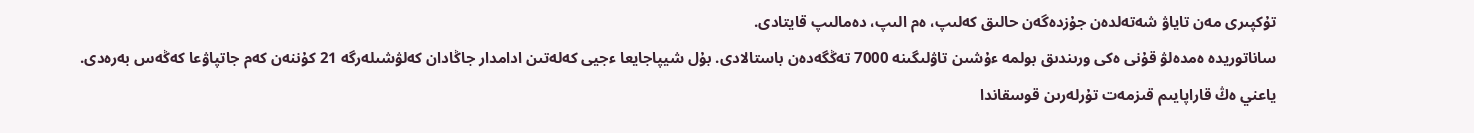تۇكپىرى مەن تاياۋ شەتەلدەن جۇزدەگەن حالىق كەلىپ، ەم الىپ، دەمالىپ قايتادى.
ساناتوريدە ەمدەلۋ قۇنى ەكى ورىندىق بولمە ءۇشىن تاۋلىگىنە 7000 تەڭگەدەن باستالادى. بۇل شيپاجايعا ءجيى كەلەتىن ادامدار جاڭادان كەلۋشىلەرگە 21 كۇننەن كەم جاتپاۋعا كەڭەس بەرەدى. ياعني ەڭ قاراپايىم قىزمەت تۇرلەرىن قوسقاندا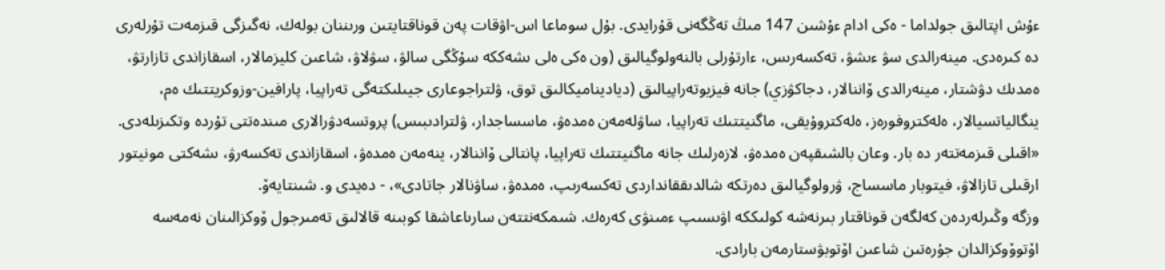ءۇش اپتالىق جولداما - ەكى ادام ءۇشىن 147 مىڭ تەڭگەنى قۇرايدى. بۇل سوماعا اس-اۋقات پەن قوناقتايتىن ورىننان بولەك، نەگىزگى قىزمەت تۇرلەرى دە كىرەدى. مينەرالدى سۋ ءىشۋ، تەكسەرىس، ءارتۇرلى بالنەولوگيالىق (ون ەكى ەلى ىشەككە سۇڭگى سالۋ، سۋلاۋ، شاعىن كليزمالار، اسقازاندى تازارتۋ، ەمدىك دۋشتار، مينەرالدى ۆاننالار، دجاكۋزي) جانە فيزيوتەراپيالىق (دياديناميكالىق توق، ۋلتراجوعارى جيىلىكتەگى تەراپيا، پارافين-وزوكريتتىك ەم، ينگالياتسيالار، ەلەكتروفورەز، ەلەكتروۇيقى، ماگنيتتىك تەراپيا، ساۋلەمەن ەمدەۋ، ماسساجدار، ۋلترادىبىس) پروتسەدۋرالارى مىندەتتى تۇردە وتكىزىلەدى.
«اقىلى قىزمەتتەر دە بار. وعان بالشىقپەن ەمدەۋ، لازەرلىك جانە ماگنيتتىك تەراپيا، پانتالى ۆاننالار، ينەمەن ەمدەۋ، اسقازاندى تەكسەرۋ، ىشەكتى مونيتور ارقىلى تازالاۋ، فيتوبار ماسساج، ۋرولوگيالىق دەرتكە شالدىققانداردى تەكسەرىپ، ەمدەۋ، ساۋنالار جاتادى»، - دەيدى و. شىنتايەۆ.
وزگە وڭىرلەردەن كەلگەن قوناقتار بىرنەشە كولىككە اۋىسىپ ءمىنۋى كەرەك. شىمكەنتتەن سارىاعاشقا كوبىنە قالالىق تەمىرجول ۆوكزالىنان نەمەسە اۆتوۆوكزالدان جۇرەتىن شاعىن اۆتوبۋستارمەن بارادى.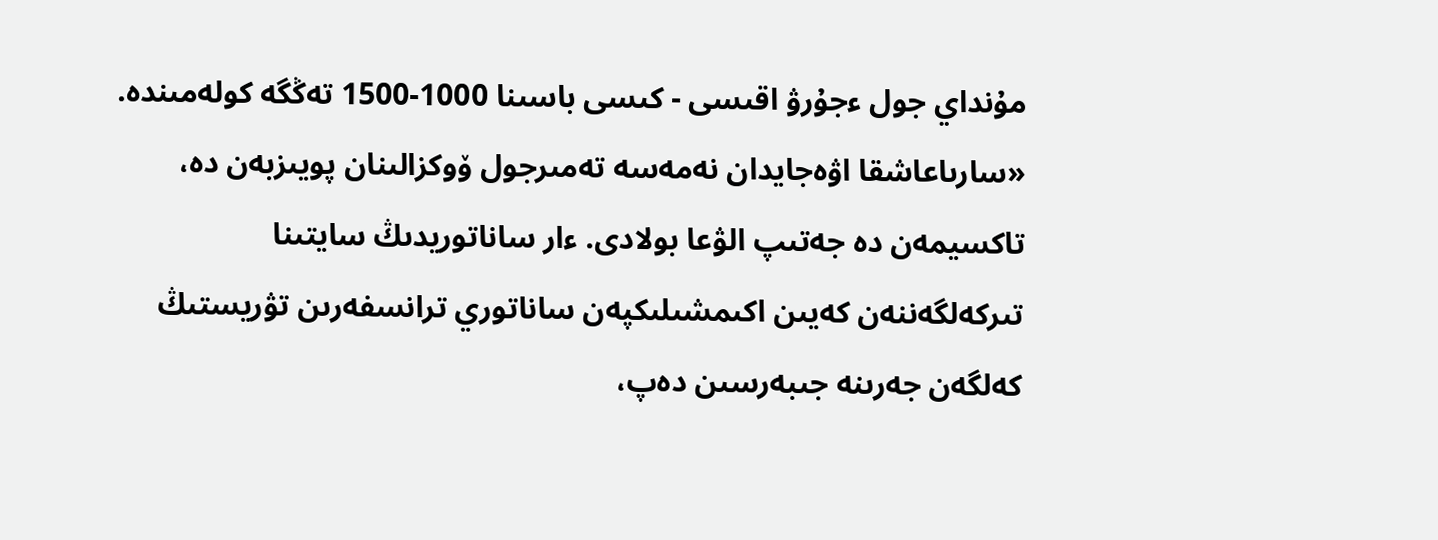مۇنداي جول ءجۇرۋ اقىسى - كىسى باسىنا 1000-1500 تەڭگە كولەمىندە.
«سارىاعاشقا اۋەجايدان نەمەسە تەمىرجول ۆوكزالىنان پويىزبەن دە، تاكسيمەن دە جەتىپ الۋعا بولادى. ءار ساناتوريدىڭ سايتىنا تىركەلگەننەن كەيىن اكىمشىلىكپەن ساناتوري ترانسفەرىن تۋريستىڭ كەلگەن جەرىنە جىبەرسىن دەپ،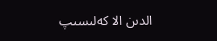الدىن الا كەلىسىپ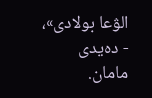الۋعا بولادى»، - دەيدى مامان.